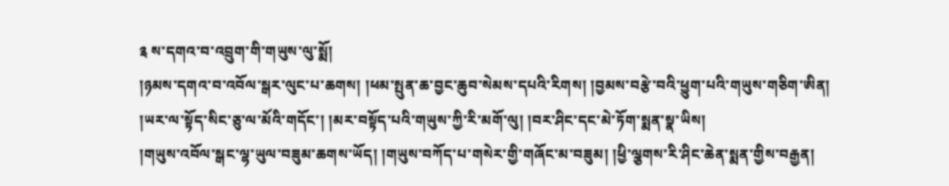༉ ས་དགའ་བ་འབྲུག་གི་གཡུས་ལུ་སྨོ།
།ཉམས་དགའ་བ་འབོལ་སྒར་ལུང་པ་ཆགས། །ཕམ་སྤུན་ཆ་བྱང་ཆུབ་སེམས་དཔའི་རིགས། །བྱམས་བརྩེ་བའི་ཕྱུག་པའི་གཡུས་གཅིག་ཨིན།
།ཡར་ལ་སྟོད་སིང་ཅུ་ལ་མོའི་གདོང་། །མར་བསྟོད་པའི་གཡུས་ཀྱི་རི་མགོ་ལུ། །བར་ཤིང་དང་མེ་ཏོག་སྨན་སྣ་ཡིས།
།གཡུས་འབོལ་སྒང་ལྷ་ཡུལ་བཟུམ་ཆགས་ཡོད། །གཡུས་བཀོད་པ་གསེར་གྱི་གཞོང་མ་བཟུམ། །ཕྱི་ལྕགས་རི་ཤིང་ཆེན་སྨན་གྱིས་བརྒྱན།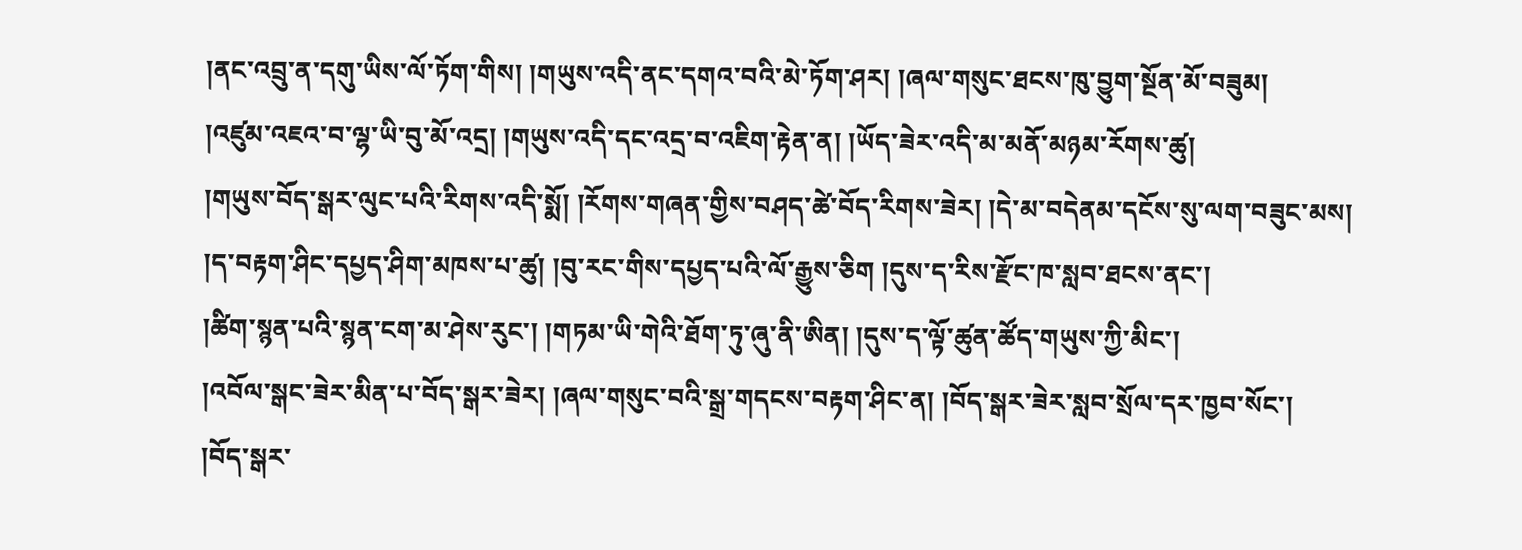།ནང་འབྲུ་ན་དགུ་ཡིས་ལོ་ཏོག་གིས། །གཡུས་འདི་ནང་དགའ་བའི་མེ་ཏོག་ཤར། །ཞལ་གསུང་ཐངས་ཁུ་བྱུག་སྔོན་མོ་བཟུམ།
།འཛུམ་འཇའ་བ་ལྷ་ཡི་བུ་མོ་འདྲ། །གཡུས་འདི་དང་འདྲ་བ་འཇིག་རྟེན་ན། །ཡོད་ཟེར་འདི་མ་མནོ་མཉམ་རོགས་ཚུ།
།གཡུས་བོད་སྒར་ལུང་པའི་རིགས་འདི་སྨོ། །རོགས་གཞན་གྱིས་བཤད་ཚེ་བོད་རིགས་ཟེར། །དེ་མ་བདེནམ་དངོས་སུ་ལག་བཟུང་མས།
།ད་བརྟག་ཤིང་དཔྱད་ཤིག་མཁས་པ་ཚུ། །བུ་རང་གིས་དཔྱད་པའི་ལོ་རྒྱུས་ཅིག །དུས་ད་རིས་རྫོང་ཁ་སླབ་ཐངས་ནང་།
།ཚིག་སྙན་པའི་སྙན་ངག་མ་ཤེས་རུང་། །གཏམ་ཡི་གེའི་ཐོག་ཏུ་ཞུ་ནི་ཨིན། །དུས་ད་ལྟོ་ཚུན་ཚོད་གཡུས་ཀྱི་མིང་།
།འབོལ་སྒང་ཟེར་མིན་པ་བོད་སྒར་ཟེར། །ཞལ་གསུང་བའི་སྒྲ་གདངས་བརྟག་ཤིང་ན། །བོད་སྒར་ཟེར་སླབ་སྲོལ་དར་ཁྱབ་སོང་།
།བོད་སྒར་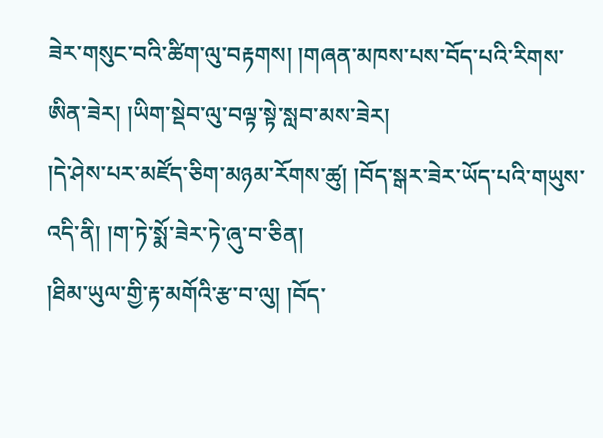ཟེར་གསུང་བའི་ཚིག་ལུ་བརྟགས། །གཞན་མཁས་པས་བོད་པའི་རིགས་ཨིན་ཟེར། །ཡིག་སྡེབ་ལུ་བལྟ་སྟེ་སླབ་མས་ཟེར།
།དེ་ཤེས་པར་མཛོད་ཅིག་མཉམ་རོགས་ཚུ། །བོད་སྒར་ཟེར་ཡོད་པའི་གཡུས་འདི་ནི། །ག་ཏེ་སྨོ་ཟེར་ཏེ་ཞུ་བ་ཅིན།
།ཐིམ་ཡུལ་གྱི་རྟ་མགོའི་རྩ་བ་ལུ། །བོད་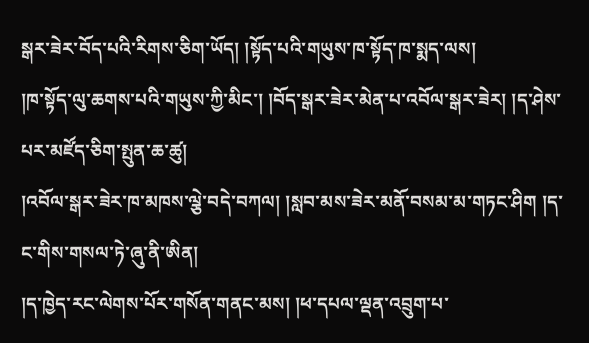སྒར་ཟེར་བོད་པའི་རིགས་ཅིག་ཡོད། །སྟོད་པའི་གཡུས་ཁ་སྟོད་ཁ་སྨད་ལས།
།ཁ་སྟོད་ལུ་ཆགས་པའི་གཡུས་ཀྱི་མིང་། །བོད་སྒར་ཟེར་མེན་པ་འབོལ་སྒར་ཟེར། །ད་ཤེས་པར་མཛོད་ཅིག་སྤུན་ཆ་ཚུ།
།འབོལ་སྒར་ཟེར་ཁ་མཁས་ལྕེ་བདེ་བཀལ། །སླབ་མས་ཟེར་མནོ་བསམ་མ་གཏང་ཤིག །ད་ང་གིས་གསལ་ཏེ་ཞུ་ནི་ཨིན།
།ད་ཁྱེད་རང་ལེགས་པོར་གསོན་གནང་མས། །ཕ་དཔལ་ལྡན་འབྲུག་པ་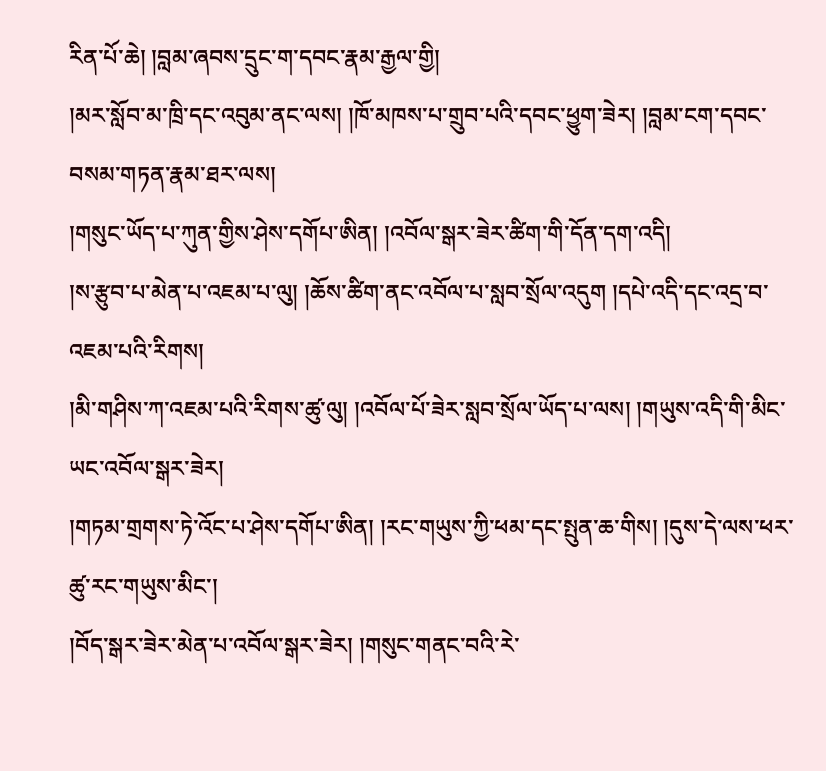རིན་པོ་ཆེ། །བླམ་ཞབས་དྲུང་ག་དབང་རྣམ་རྒྱལ་གྱི།
།མར་སློབ་མ་ཁྲི་དང་འབུམ་ནང་ལས། །ཁོ་མཁས་པ་གྲུབ་པའི་དབང་ཕྱུག་ཟེར། །བླམ་ངག་དབང་བསམ་གཏན་རྣམ་ཐར་ལས།
།གསུང་ཡོད་པ་ཀུན་གྱིས་ཤེས་དགོཔ་ཨིན། །འབོལ་སྒར་ཟེར་ཚིག་གི་དོན་དག་འདི།
།ས་རྩུབ་པ་མེན་པ་འཇམ་པ་ལུ། །ཆོས་ཚིག་ནང་འབོལ་པ་སླབ་སྲོལ་འདུག །དཔེ་འདི་དང་འདྲ་བ་འཇམ་པའི་རིགས།
།མི་གཤིས་ཀ་འཇམ་པའི་རིགས་ཚུ་ལུ། །འབོལ་པོ་ཟེར་སླབ་སྲོལ་ཡོད་པ་ལས། །གཡུས་འདི་གི་མིང་ཡང་འབོལ་སྒར་ཟེར།
།གཏམ་གྲགས་ཏེ་འོང་པ་ཤེས་དགོཔ་ཨིན། །རང་གཡུས་ཀྱི་ཕམ་དང་སྤུན་ཆ་གིས། །དུས་དེ་ལས་ཕར་ཚུ་རང་གཡུས་མིང་།
།བོད་སྒར་ཟེར་མེན་པ་འབོལ་སྒར་ཟེར། །གསུང་གནང་བའི་རེ་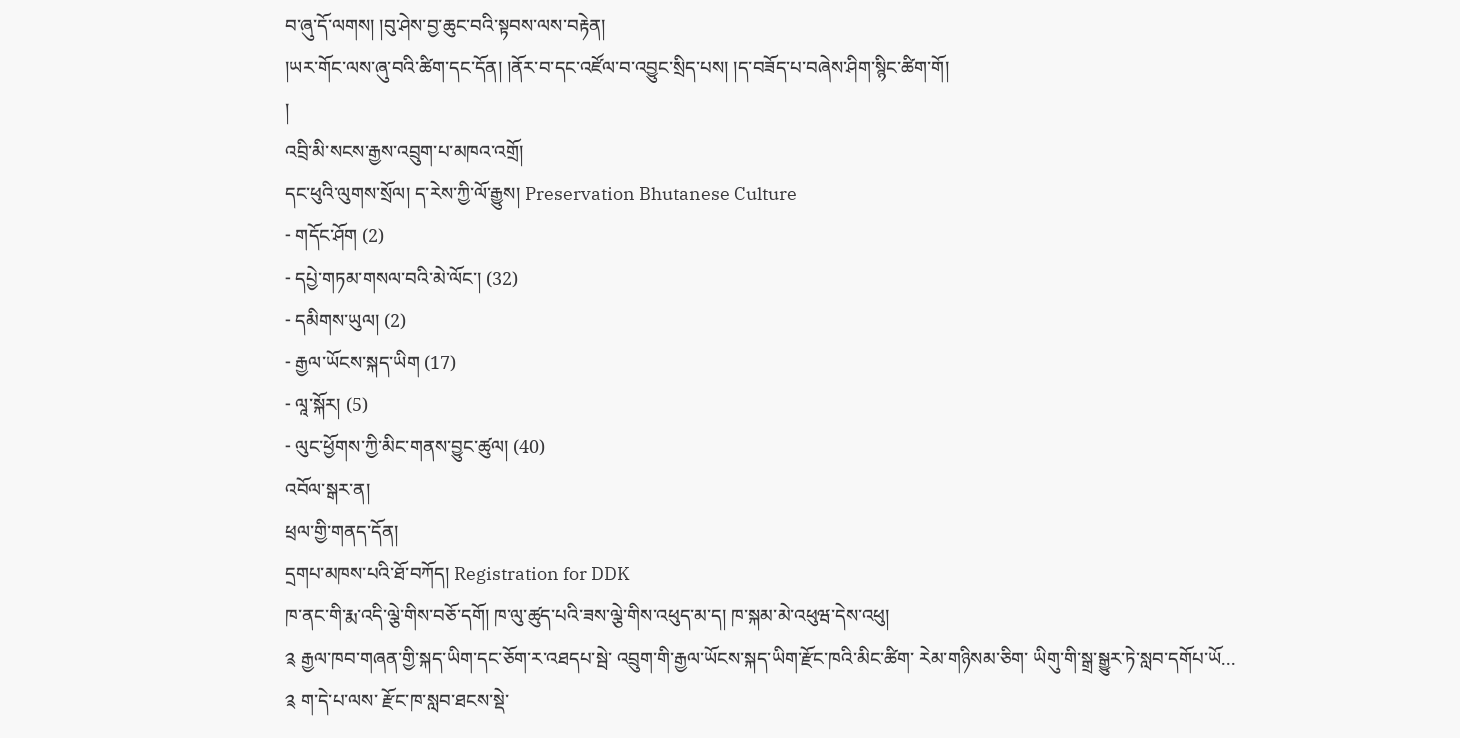བ་ཞུ་དོ་ལགས། །བུ་ཤེས་བྱ་ཆུང་བའི་སྟབས་ལས་བརྟེན།
།ཡར་གོང་ལས་ཞུ་བའི་ཚིག་དང་དོན། །ནོར་བ་དང་འཛོལ་བ་འབྱུང་སྲིད་པས། །ད་བཟོད་པ་བཞེས་ཤིག་སྙིང་ཚིག་གོ།
།
འབྲི་མི་སངས་རྒྱས་འབྲུག་པ་མཁའ་འགྲོ།
དང་ཕུའི་ལུགས་སྲོལ། ད་རེས་ཀྱི་ལོ་རྒྱུས། Preservation Bhutanese Culture
- གདོང་ཤོག (2)
- དཔྱེ་གཏམ་གསལ་བའི་མེ་ལོང་། (32)
- དམིགས་ཡུལ། (2)
- རྒྱལ་ཡོངས་སྐད་ཡིག (17)
- ལཱ་སྐོར། (5)
- ལུང་ཕྱོགས་ཀྱི་མིང་གནས་བྱུང་ཚུལ། (40)
འབོལ་སྒར་ན།
ཕྲལ་གྱི་གནད་དོན།
དྲགཔ་མཁས་པའི་ཐོ་བཀོད། Registration for DDK
ཁ་ནང་གི་རྨ་འདི་ལྕེ་གིས་བཅོ་དགོ། ཁ་ལུ་ཚུད་པའི་ཟས་ལྕེ་གིས་འཕུད་མ་ད། ཁ་སྐམ་མེ་འཕུཝ་དེས་འཕུ།
༉ རྒྱལ་ཁབ་གཞན་གྱི་སྐད་ཡིག་དང་ཅོག་ར་འཐདཔ་སྦེ་ འབྲུག་གི་རྒྱལ་ཡོངས་སྐད་ཡིག་རྫོང་ཁའི་མིང་ཚིག་ རེམ་གཉིསམ་ཅིག་ ཡིགུ་གི་སྒྲ་སྒྱུར་ཏེ་སླབ་དགོཔ་ཡོ...
༉ ག་དེ་པ་ལས་ རྫོང་ཁ་སླབ་ཐངས་སྡེ་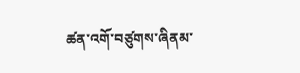ཚན་འགོ་བཙུགས་ཞིནམ་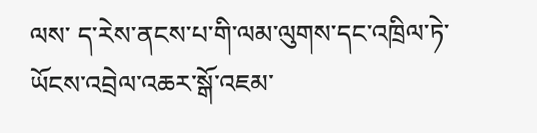ལས་ ད་རེས་ནངས་པ་གི་ལམ་ལུགས་དང་འཁྲིལ་ཏེ་ ཡོངས་འབྲེལ་འཆར་སྒོ་འཇམ་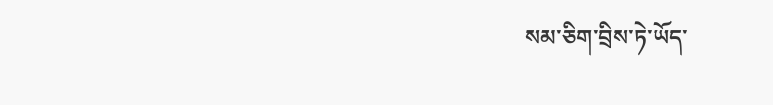སམ་ཅིག་བྲིས་ཏེ་ཡོད་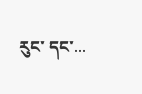རུང་ དང་...